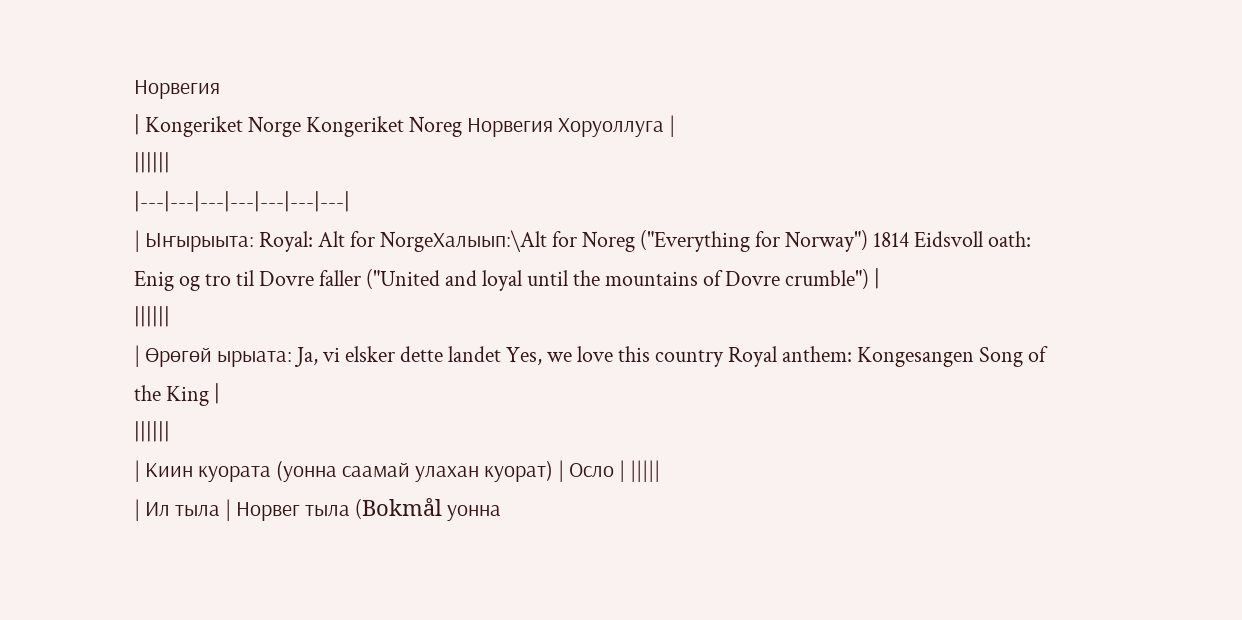Норвегия
| Kongeriket Norge Kongeriket Noreg Норвегия Хоруоллуга |
||||||
|---|---|---|---|---|---|---|
| Ыҥырыыта: Royal: Alt for NorgeХалыып:\Alt for Noreg ("Everything for Norway") 1814 Eidsvoll oath: Enig og tro til Dovre faller ("United and loyal until the mountains of Dovre crumble") |
||||||
| Өрөгөй ырыата: Ja, vi elsker dette landet Yes, we love this country Royal anthem: Kongesangen Song of the King |
||||||
| Киин куората (уонна саамай улахан куорат) | Осло | |||||
| Ил тыла | Норвег тыла (Bokmål уонна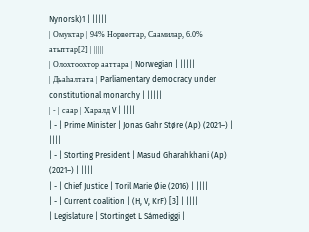Nynorsk)1 | |||||
| Омуктар | 94% Норвегтар, Саамилар, 6.0% атыттар[2] | |||||
| Олохтоохтор ааттара | Norwegian | |||||
| Дьаhалтата | Parliamentary democracy under constitutional monarchy | |||||
| - | саар | Харалд V | ||||
| - | Prime Minister | Jonas Gahr Støre (Ap) (2021–) | ||||
| - | Storting President | Masud Gharahkhani (Ap) (2021–) | ||||
| - | Chief Justice | Toril Marie Øie (2016) | ||||
| - | Current coalition | (H, V, KrF) [3] | ||||
| Legislature | Stortinget L Sámediggi |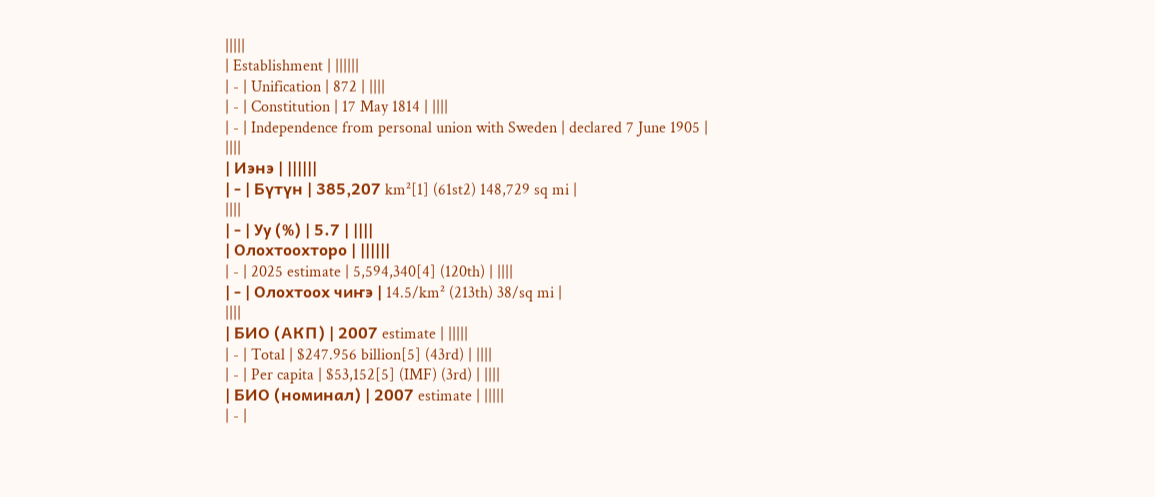|||||
| Establishment | ||||||
| - | Unification | 872 | ||||
| - | Constitution | 17 May 1814 | ||||
| - | Independence from personal union with Sweden | declared 7 June 1905 |
||||
| Иэнэ | ||||||
| - | Бүтүн | 385,207 km²[1] (61st2) 148,729 sq mi |
||||
| - | Уу (%) | 5.7 | ||||
| Олохтоохторо | ||||||
| - | 2025 estimate | 5,594,340[4] (120th) | ||||
| - | Олохтоох чиҥэ | 14.5/km² (213th) 38/sq mi |
||||
| БИО (АКП) | 2007 estimate | |||||
| - | Total | $247.956 billion[5] (43rd) | ||||
| - | Per capita | $53,152[5] (IMF) (3rd) | ||||
| БИО (номинал) | 2007 estimate | |||||
| - |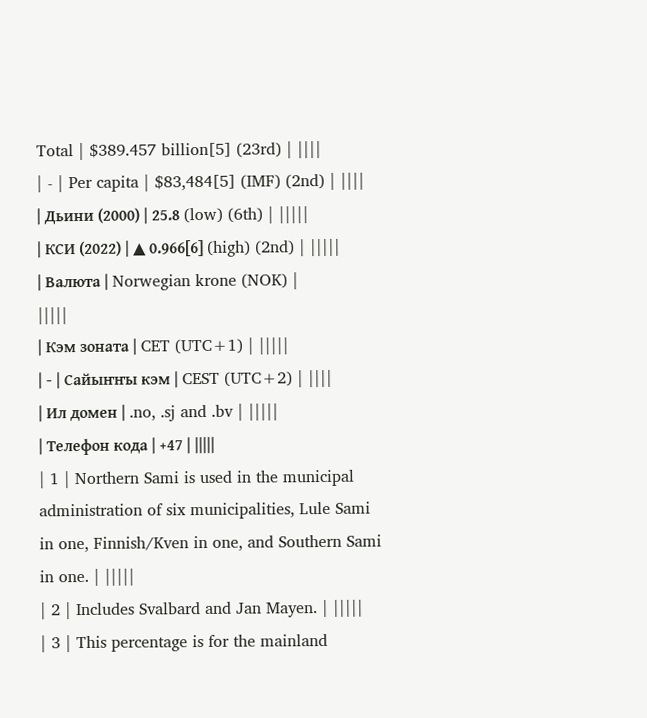Total | $389.457 billion[5] (23rd) | ||||
| - | Per capita | $83,484[5] (IMF) (2nd) | ||||
| Дьини (2000) | 25.8 (low) (6th) | |||||
| КСИ (2022) | ▲ 0.966[6] (high) (2nd) | |||||
| Валюта | Norwegian krone (NOK) |
|||||
| Кэм зоната | CET (UTC+1) | |||||
| - | Сайыҥҥы кэм | CEST (UTC+2) | ||||
| Ил домен | .no, .sj and .bv | |||||
| Телефон кода | +47 | |||||
| 1 | Northern Sami is used in the municipal administration of six municipalities, Lule Sami in one, Finnish/Kven in one, and Southern Sami in one. | |||||
| 2 | Includes Svalbard and Jan Mayen. | |||||
| 3 | This percentage is for the mainland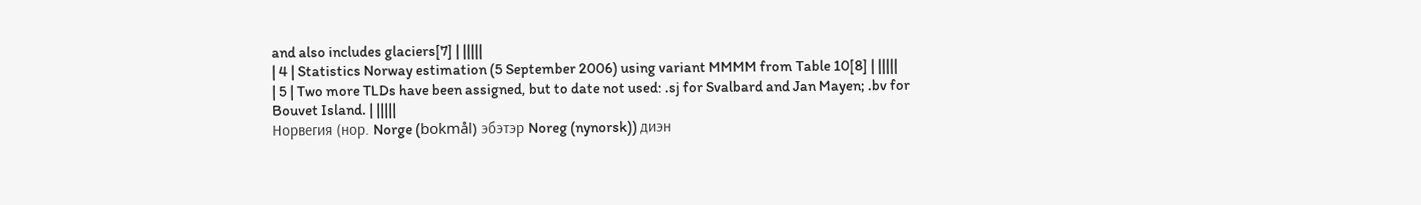and also includes glaciers[7] | |||||
| 4 | Statistics Norway estimation (5 September 2006) using variant MMMM from Table 10[8] | |||||
| 5 | Two more TLDs have been assigned, but to date not used: .sj for Svalbard and Jan Mayen; .bv for Bouvet Island. | |||||
Норвегия (нор. Norge (bokmål) эбэтэр Noreg (nynorsk)) диэн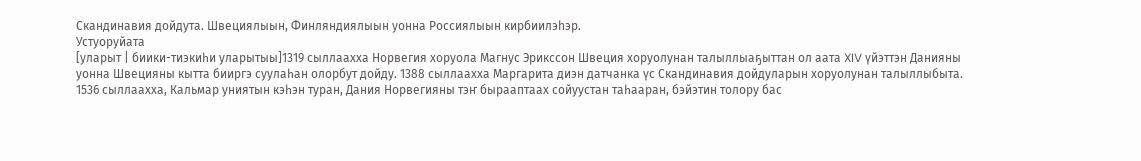Скандинавия дойдута. Швециялыын, Финляндиялыын уонна Россиялыын кирбиилэhэр.
Устуоруйата
[уларыт | биики-тиэкиһи уларытыы]1319 сыллаахха Норвегия хоруола Магнус Эрикссон Швеция хоруолунан талыллыаҕыттан ол аата XIV үйэттэн Данияны уонна Швецияны кытта бииргэ суулаһан олорбут дойду. 1388 сыллаахха Маргарита диэн датчанка үс Скандинавия дойдуларын хоруолунан талыллыбыта.
1536 сыллаахха, Кальмар униятын кэһэн туран, Дания Норвегияны тэҥ бырааптаах сойуустан таһааран, бэйэтин толору бас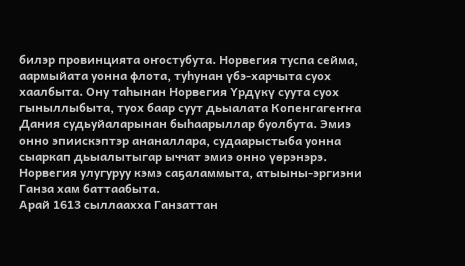билэр провинцията оҥостубута. Норвегия туспа сейма, аармыйата уонна флота, туһунан үбэ-харчыта суох хаалбыта. Ону таһынан Норвегия Үрдүкү суута суох гыныллыбыта, туох баар суут дьыалата Копенгагеҥҥа Дания судьуйаларынан быһаарыллар буолбута. Эмиэ онно эпиискэптэр ананаллара, судаарыстыба уонна сыаркап дьыалытыгар ыччат эмиэ онно үөрэнэрэ. Норвегия улугуруу кэмэ саҕаламмыта, атыыны-эргиэни Ганза хам баттаабыта.
Арай 1613 сыллаахха Ганзаттан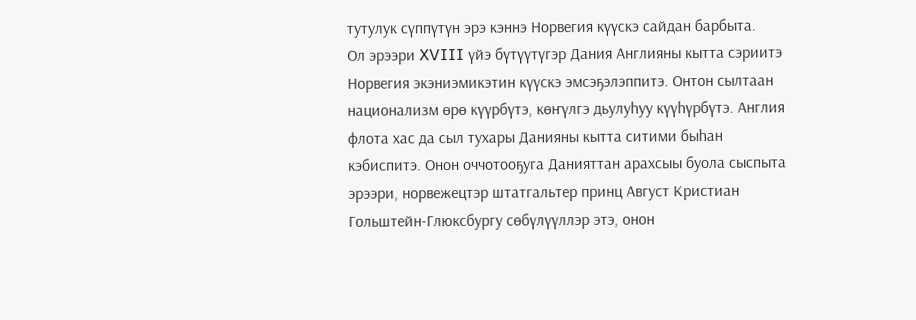тутулук сүппүтүн эрэ кэннэ Норвегия күүскэ сайдан барбыта.
Ол эрээри XVIII үйэ бүтүүтүгэр Дания Англияны кытта сэриитэ Норвегия экэниэмикэтин күүскэ эмсэҕэлэппитэ. Онтон сылтаан национализм өрө күүрбүтэ, көҥүлгэ дьулуһуу күүһүрбүтэ. Англия флота хас да сыл тухары Данияны кытта ситими быһан кэбиспитэ. Онон оччотооҕуга Данияттан арахсыы буола сыспыта эрээри, норвежецтэр штатгальтер принц Август Кристиан Гольштейн-Глюксбургу сөбүлүүллэр этэ, онон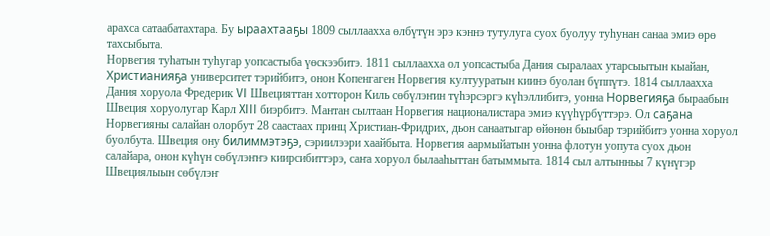арахса сатаабатахтара. Бу ыраахтааҕы 1809 сыллаахха өлбүтүн эрэ кэннэ тутулуга суох буолуу туһунан санаа эмиэ өрө тахсыбыта.
Норвегия туһатын туһугар уопсастыба үөскээбитэ. 1811 сыллаахха ол уопсастыба Дания сыралаах утарсыытын кыайан, Христианияҕа университет тэрийбитэ, онон Копенгаген Норвегия култууратын киинэ буолан бүппүтэ. 1814 сыллаахха Дания хоруола Фредерик VI Швецияттан хотторон Киль сөбүлэҥин түһэрсэргэ күһэллибитэ, уонна Норвегияҕа быраабын Швеция хоруолугар Карл XIII биэрбитэ. Мантан сылтаан Норвегия националистара эмиэ күүһүрбүттэрэ. Ол саҕана Норвегияны салайан олорбут 28 саастаах принц Христиан-Фридрих, дьон санаатыгар өйөнөн быыбар тэрийбитэ уонна хоруол буолбута. Швеция ону билиммэтэҕэ, сэриилээри хаайбыта. Норвегия аармыйатын уонна флотун уопута суох дьон салайара, онон күһүн сөбүлэҥҥэ киирсибиттэрэ, саҥа хоруол былааһыттан батыммыта. 1814 сыл алтынньы 7 күнүгэр Швециялыын сөбүлэҥ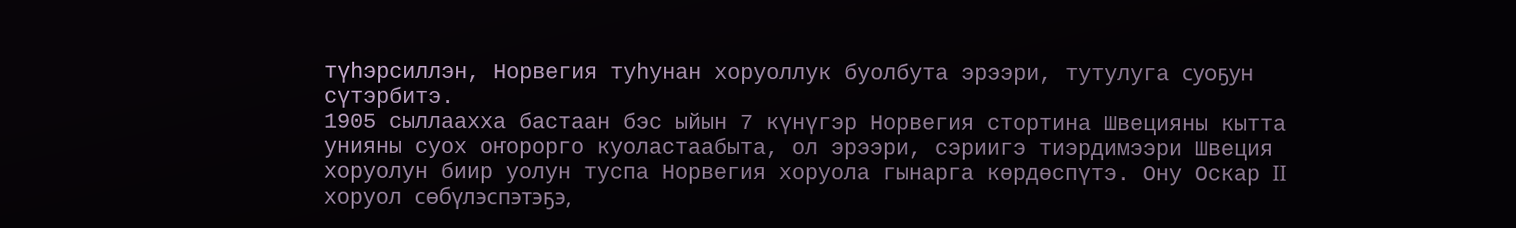түһэрсиллэн, Норвегия туһунан хоруоллук буолбута эрээри, тутулуга суоҕун сүтэрбитэ.
1905 сыллаахха бастаан бэс ыйын 7 күнүгэр Норвегия стортина Швецияны кытта унияны суох оҥорорго куоластаабыта, ол эрээри, сэриигэ тиэрдимээри Швеция хоруолун биир уолун туспа Норвегия хоруола гынарга көрдөспүтэ. Ону Оскар II хоруол сөбүлэспэтэҕэ,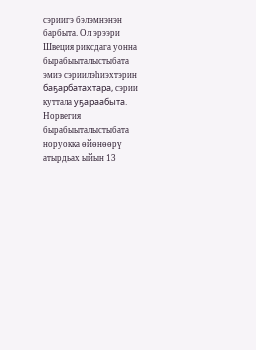сэриигэ бэлэмнэнэн барбыта. Ол эрээри Швеция риксдага уонна бырабыыталыстыбата эмиэ сэриилэһиэхтэрин баҕарбатахтара, сэрии куттала уҕараабыта. Норвегия бырабыыталыстыбата норуокка өйөнөөрү атырдьах ыйын 13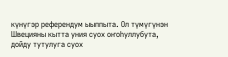күнүгэр референдум ыыппыта. Ол түмүгүнэн Швецияны кытта уния суох оҥоһуллубута, дойду тутулуга суох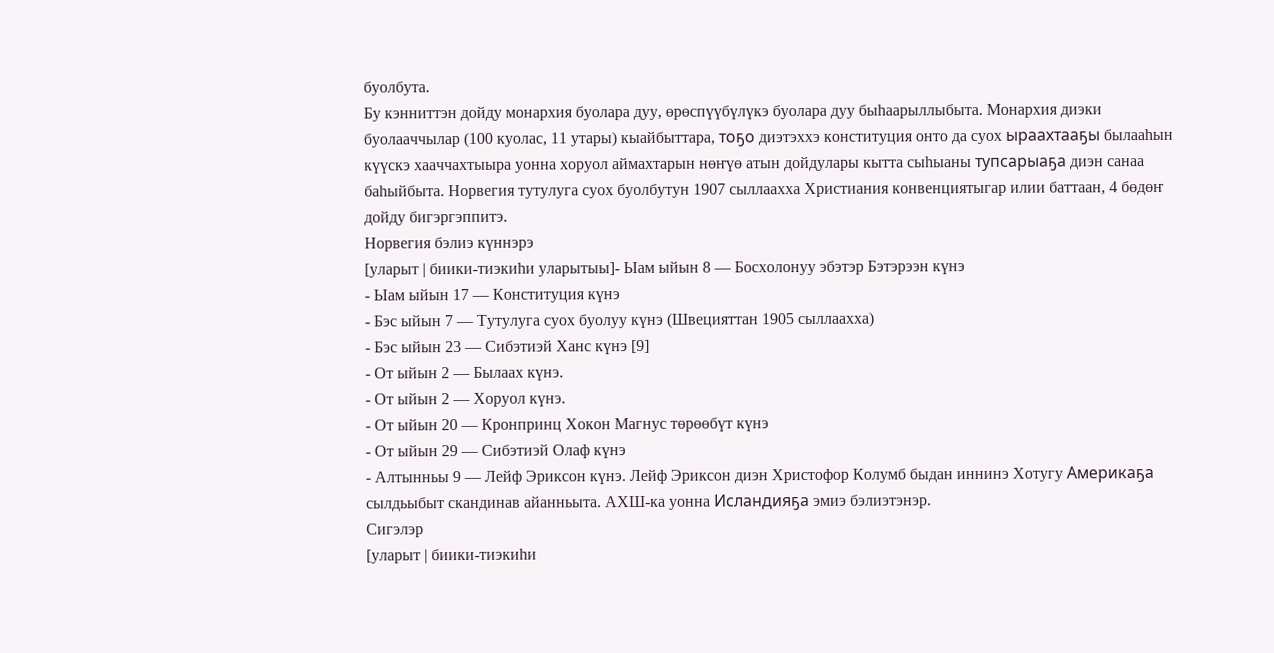буолбута.
Бу кэнниттэн дойду монархия буолара дуу, өрөспүүбүлүкэ буолара дуу быһаарыллыбыта. Монархия диэки буолааччылар (100 куолас, 11 утары) кыайбыттара, тоҕо диэтэххэ конституция онто да суох ыраахтааҕы былааһын күүскэ хааччахтыыра уонна хоруол аймахтарын нөҥүө атын дойдулары кытта сыһыаны тупсарыаҕа диэн санаа баһыйбыта. Норвегия тутулуга суох буолбутун 1907 сыллаахха Христиания конвенциятыгар илии баттаан, 4 бөдөҥ дойду бигэргэппитэ.
Норвегия бэлиэ күннэрэ
[уларыт | биики-тиэкиһи уларытыы]- Ыам ыйын 8 — Босхолонуу эбэтэр Бэтэрээн күнэ
- Ыам ыйын 17 — Конституция күнэ
- Бэс ыйын 7 — Тутулуга суох буолуу күнэ (Швецияттан 1905 сыллаахха)
- Бэс ыйын 23 — Сибэтиэй Ханс күнэ [9]
- От ыйын 2 — Былаах күнэ.
- От ыйын 2 — Хоруол күнэ.
- От ыйын 20 — Кронпринц Хокон Магнус төрөөбүт күнэ
- От ыйын 29 — Сибэтиэй Олаф күнэ
- Алтынньы 9 — Лейф Эриксон күнэ. Лейф Эриксон диэн Христофор Колумб быдан иннинэ Хотугу Америкаҕа сылдьыбыт скандинав айанньыта. АХШ-ка уонна Исландияҕа эмиэ бэлиэтэнэр.
Сигэлэр
[уларыт | биики-тиэкиһи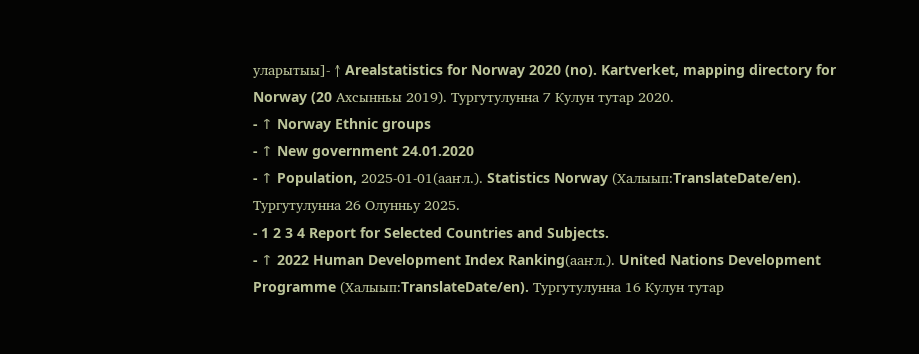уларытыы]- ↑ Arealstatistics for Norway 2020 (no). Kartverket, mapping directory for Norway (20 Ахсынньы 2019). Тургутулунна 7 Кулун тутар 2020.
- ↑ Norway Ethnic groups
- ↑ New government 24.01.2020
- ↑ Population, 2025-01-01(ааҥл.). Statistics Norway (Халыып:TranslateDate/en). Тургутулунна 26 Олунньу 2025.
- 1 2 3 4 Report for Selected Countries and Subjects.
- ↑ 2022 Human Development Index Ranking(ааҥл.). United Nations Development Programme (Халыып:TranslateDate/en). Тургутулунна 16 Кулун тутар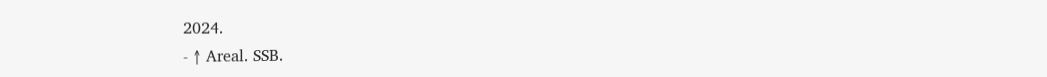2024.
- ↑ Areal. SSB.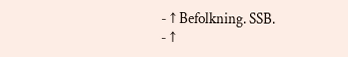- ↑ Befolkning. SSB.
- ↑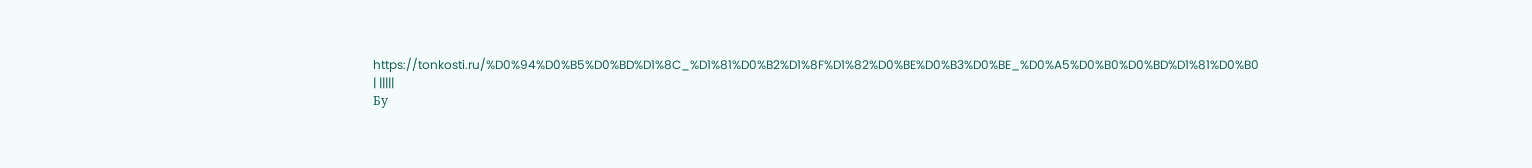https://tonkosti.ru/%D0%94%D0%B5%D0%BD%D1%8C_%D1%81%D0%B2%D1%8F%D1%82%D0%BE%D0%B3%D0%BE_%D0%A5%D0%B0%D0%BD%D1%81%D0%B0
| |||||
Бу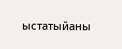ыстатыйаны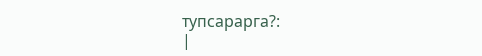тупсарарга?:
|